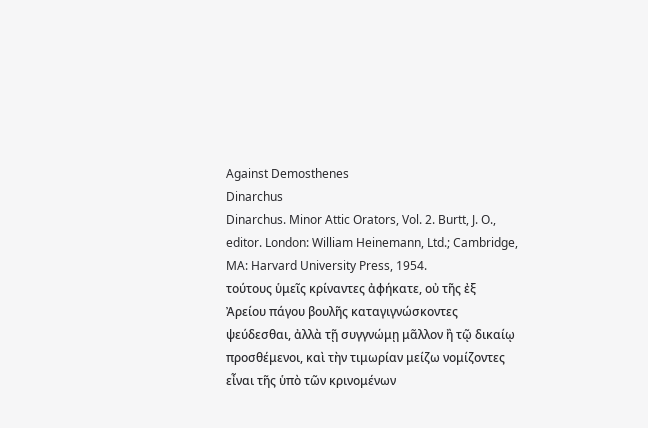Against Demosthenes
Dinarchus
Dinarchus. Minor Attic Orators, Vol. 2. Burtt, J. O., editor. London: William Heinemann, Ltd.; Cambridge, MA: Harvard University Press, 1954.
τούτους ὑμεῖς κρίναντες ἀφήκατε, οὐ τῆς ἐξ Ἀρείου πάγου βουλῆς καταγιγνώσκοντες ψεύδεσθαι, ἀλλὰ τῇ συγγνώμῃ μᾶλλον ἢ τῷ δικαίῳ προσθέμενοι, καὶ τὴν τιμωρίαν μείζω νομίζοντες εἶναι τῆς ὑπὸ τῶν κρινομένων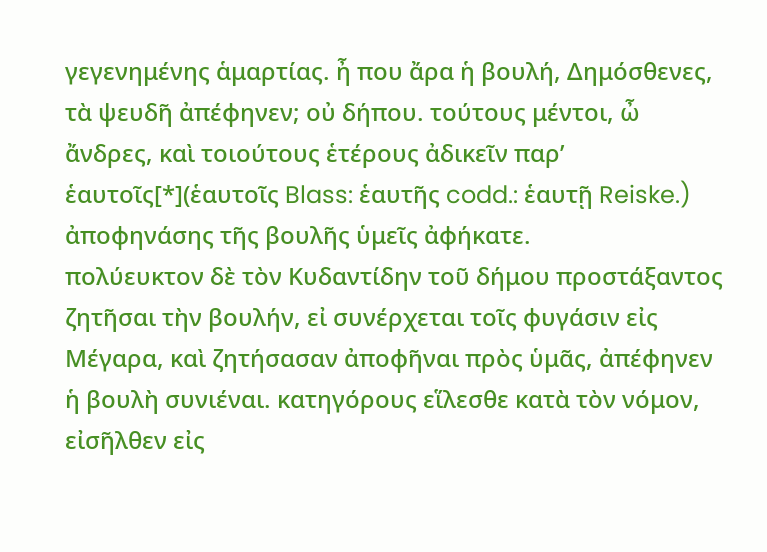γεγενημένης ἁμαρτίας. ἦ που ἄρα ἡ βουλή, Δημόσθενες, τὰ ψευδῆ ἀπέφηνεν; οὐ δήπου. τούτους μέντοι, ὦ ἄνδρες, καὶ τοιούτους ἑτέρους ἀδικεῖν παρʼ ἑαυτοῖς[*](ἑαυτοῖς Blass: ἑαυτῆς codd.: ἑαυτῇ Reiske.) ἀποφηνάσης τῆς βουλῆς ὑμεῖς ἀφήκατε.
πολύευκτον δὲ τὸν Κυδαντίδην τοῦ δήμου προστάξαντος ζητῆσαι τὴν βουλήν, εἰ συνέρχεται τοῖς φυγάσιν εἰς Μέγαρα, καὶ ζητήσασαν ἀποφῆναι πρὸς ὑμᾶς, ἀπέφηνεν ἡ βουλὴ συνιέναι. κατηγόρους εἵλεσθε κατὰ τὸν νόμον, εἰσῆλθεν εἰς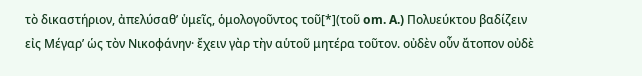τὸ δικαστήριον, ἀπελύσαθʼ ὑμεῖς, ὁμολογοῦντος τοῦ[*](τοῦ om. A.) Πολυεύκτου βαδίζειν εἰς Μέγαρʼ ὡς τὸν Νικοφάνην· ἔχειν γὰρ τὴν αὑτοῦ μητέρα τοῦτον. οὐδὲν οὖν ἄτοπον οὐδὲ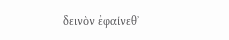δεινὸν ἐφαίνεθʼ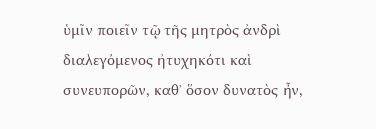ὑμῖν ποιεῖν τῷ τῆς μητρὸς ἀνδρὶ διαλεγόμενος ἠτυχηκότι καὶ συνευπορῶν, καθʼ ὅσον δυνατὸς ἦν,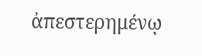ἀπεστερημένῳ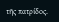τῆς πατρίδος.